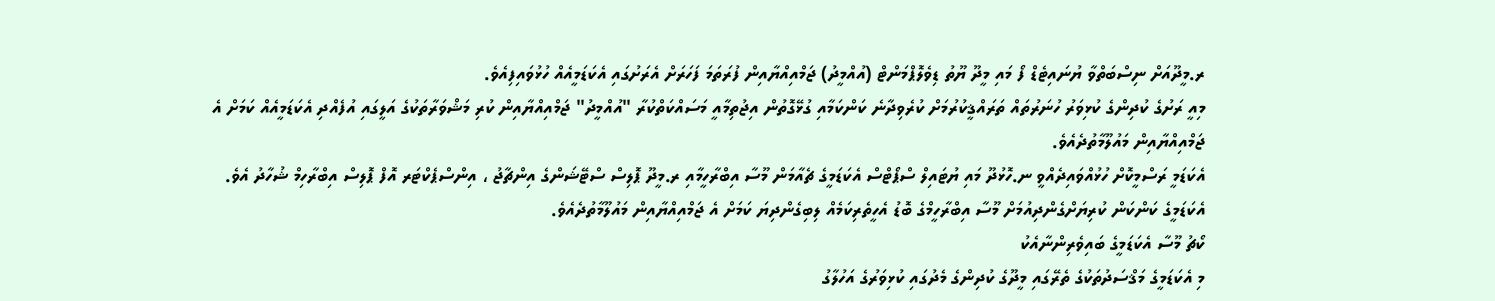ރ.މީދޫއަށް ނިސްބަތްވާ ޔުނައިޓެޑް ފޯ މައި މީދޫ ޔޫތު ޑިވެލޮޕްމަންޓް (އުއްމީދު) ޖަމްއިއްޔާއިން ފުރަތަމަ ފަހަރަށް އެރަށުގައި އެކަޑަމީއެއް ހުޅުވައިފިއެވެ.
މިއީ ރަށުގެ ކުދިންގެ ކުޅިވަރު ހުނަރުތައް ތަރައްޤީކުރުމަށް ކުރެވިދާނެ ކަންކަމާއި ގުޅޭގޮތުން އިޖުތިމާއީ މަސައްކަތްކުރާ "އުއްމީދު" ޖަމްއިއްޔާއިން ކުރި މަޝްވަރާތަކުގެ އަލީގައި އުފެއްދި އެކަޑަމީއެއް ކަމަށް އެ ޖަމްއިއްޔާއިން މައުލޫމާތުދެއެވެ.
އެކަޑަމީ ރަސްމީކޮށް ހުޅުއްވައިދެއްވީ ނ.ހޮޅުދޫ މައި ޔުޓައިލް ސްޕޯޓްސް އެކަޑަމީގެ ޗެއާމަން މޫސާ އިބްރާހީމާއި ރ.މީދޫ ޕޮލިސް ސްޓޭޝަންގެ އިންޗާޖު ، އިންސްޕެކްޓަރ އޮފް ޕޮލިސް އިބްރާހިމް ޝުހާދު އެވެ. އެކަޑަމީގެ ކަންކަން ކުރިޔަށްގެންދިއުމަށް މޫސާ އިބްރާހީމްގެ ބޮޑު އެހީތެރިކަމެއް ލިބިގެންދިޔަ ކަމަށް އެ ޖަމްއިއްޔާއިން މައުލޫމާތުދެއެވެ.
ކޯޗު މޫސާ އެކަޑަމީގެ ބައިވެރިންނާއެކު
މި އެކަޑަމީގެ މަޤްސަދުތަކުގެ ތެރޭގައި މީދޫގެ ކުދިންގެ މެދުގައި ކުޅިވަރުގެ އަހުލާގު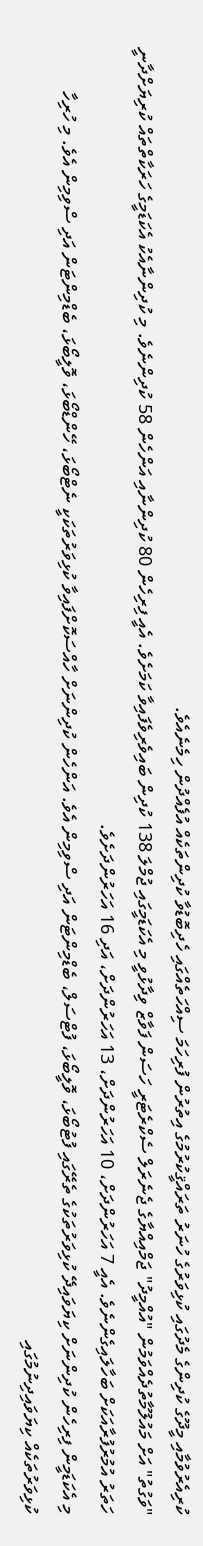ކުރިއެރުވުމާއި މީދޫގެ ކުދިންގެ މެދުގައި ކުޅިވަރުގެ ހުނަރު ތަރައްޤީކުރުމުގެ އިތުރުން ފުރިހަމަ ސިއްހަތެއްގައި ހެދިބޮޑުވާ ކުދިންތަކެއް އުފެއްދުން ހިމެނެއެވެ.
"ވަގުތު" އަށް މައުލޫމާތުދެއްވަމުން "އުއްމީދު" ޖަމްއިއްޔާގެ ޖެނެރަލް ސެކްރެޓަރީ ހަސަން ފަވާޒް ވިދާޅުވީ މި އެކަޑަމީގައި ޖުމްލަ 138 ކުދިން ބައިވެރިވެފައިވާ ކަމަށެވެ. އެއީ ފިރިހެން 80 ކުދިންނާއި އަންހެން 58 ކުދިންނެވެ. މި ކުދިންނާއެކު އެކަޑަމީގެ ހަރަކާތްތައް ކުރިޔަށްދާނީ ހަތަރު އުމުރުފުރާއަކަށް ބަހާލައިގެންނެވެ. އެއީ 7 އަހަރުންދަށް، 10 އަހަރުންދަށް، 13 އަހަރުންދަށް، އަދި 16 އަހަރުންދަށެވެ.
މި އެކަޑަމީން ފިރިހެން ކުދިންނަށް ކިޔަވައިދޭ ކުޅިވަރުތަކުގެ ތެރޭގައި ފުޓުބޯޅަ، ވޮލީބޯޅަ، ފުޓްސަލް، ބެޑްމިންޓަން އަދި ސްވިމިން އެވެ. އަންހެން ކުދިންނަށް ހާއްސަކޮށްފައިވާ ކުޅިވަރުތަކަކީ ނެޓްބޯޅަ، ހޭންޑްބޯޅަ، ވޮލީބޯޅަ، ބެޑްމިންޓަން އަދި ސްވިމިން އެވެ. މި ހުރިހާ ކުޅިވަރުތަކެއް ކިޔަވައިދިނުމުގައި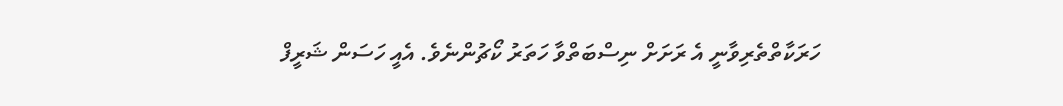ހަރަކާތްތެރިވާނީ އެ ރަށަށް ނިސްބަތްވާ ހަތަރު ކޯޗުންނެވެ. އެއީ ހަސަން ޝަރީފް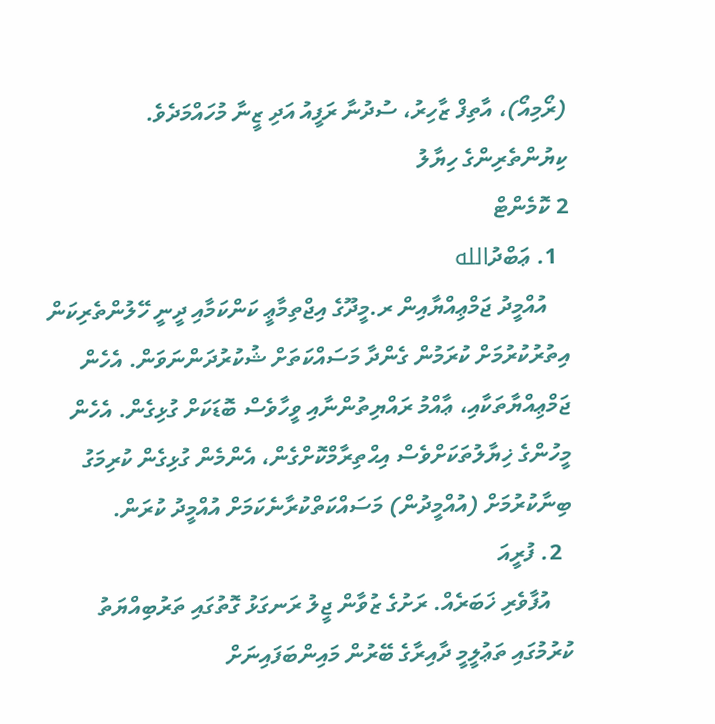(ރޯމިއޯ)، އާތިފް ޒާހިރު، ސުދުނާ ރަފީއު އަދި ޒީނާ މުހައްމަދެވެ.
ކިޔުންތެރިންގެ ހިޔާލު
2 ކޮމެންޓް
  1. ޢަބްދުالله
    އުއްމީދު ޖަމްޢިއްޔާއިން ރ.މީދޫގެ އިޖްތިމާޢީ ކަންކަމާއި ދީނީ ހޭލުންތެރިކަން އިތުރުކުރުމަށް ކުރަމުން ގެންދާ މަސައްކަތަށް ޝުކުރުދަންނަވަން. އެހެން ޖަމްޢިއްޔާތަކާއި، ޢާއްމު ރައްޔިތުންނާއި ވީހާވެސް ބޮޑަކަށް ގުޅިގެން. އެހެން މީހުންގެ ޚިޔާލުތަކަށްވެސް އިޙްތިރާމްކޮށްގެން، އެންމެން ގުޅިގެން ކުރިމަގު ބިނާކުރުމަށް (އުއްމީދުން) މަސައްކަތްކުރާނެކަމަށް އުއްމީދު ކުރަން.
  2. ފުރީއަ
    އުފާވެރި ޚަބަރެއް. ރަށުގެ ޒުވާން ޖީލު ރަނގަޅު ގޮތުގައި ތަރުބިއްޔަތު ކުރުމުގައި ތަޢުލީމީ ދާއިރާގެ ބޭރުން މައިންބަފައިނަށް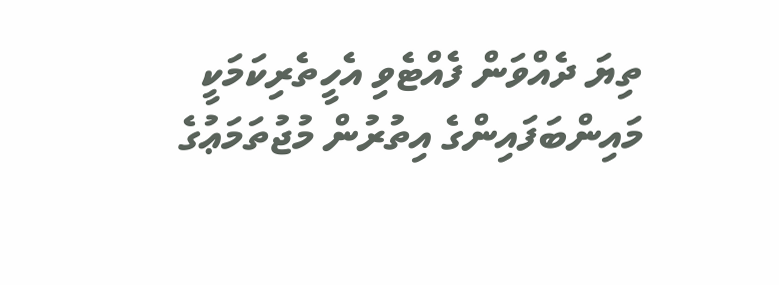ތިޔަ ދެއްވަން ފެއްޓެވި އެހީތެރިކަމަކީ މައިންބަފައިންގެ އިތުރުން މުޖުތަމަޢުގެ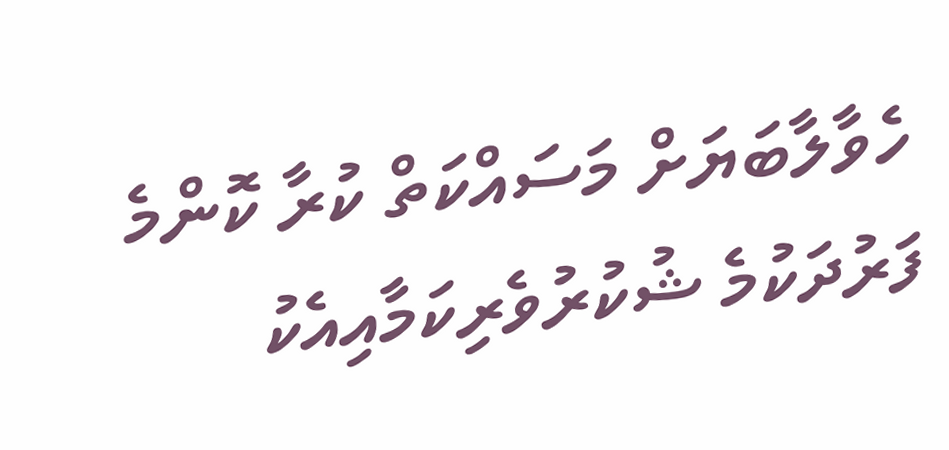ހެވާލާބަޔަށް މަސައްކަތް ކުރާ ކޮންމެ ފަރުދަކުމެ ޝުކުރުވެރިކަމާއިއެކު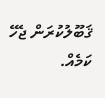ޤަބޫލުކުރަން ޖެހޭ ކަމެއް.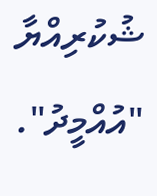ޝުކުރިއްޔާ "އުއްމީދު".